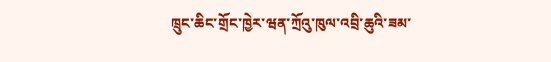ཁྲུང་ཆིང་གྲོང་ཁྱེར་ཝན་ཀྲོའུ་ཁུལ་འབྲི་ཆུའི་ཟམ་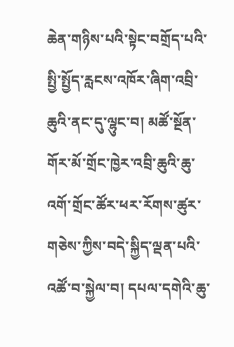ཆེན་གཉིས་པའི་སྟེང་བགྲོད་པའི་སྤྱི་སྤྱོད་རླངས་འཁོར་ཞིག་འབྲི་ཆུའི་ནང་དུ་ལྷུང་བ། མཚོ་སྔོན་གོར་མོ་གྲོང་ཁྱེར་འབྲི་ཆུའི་ཆུ་འགོ་གྲོང་ཚོར་ཕར་རོགས་ཚུར་གཅེས་ཀྱིས་བདེ་སྐྱིད་ལྡན་པའི་འཚོ་བ་སྐྱེལ་བ། དཔལ་དགེའི་ཆུ་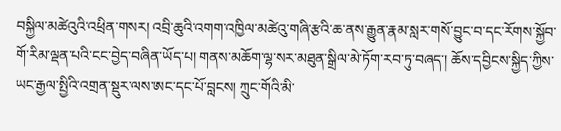བསྐྱིལ་མཚེའུའི་འཕྲིན་གསར། འབྲི་ཆུའི་འགག་འཁྱིལ་མཚེའུ་གཞི་རྩའི་ཆ་ནས་རྒྱུན་རྣམ་སླར་གསོ་བྱུང་བ་དང་རོགས་སྐྱོབ་གོ་རིམ་ལྡན་པའི་ངང་བྱེད་བཞིན་ཡོད་པ། གནས་མཆོག་ལྷ་སར་མཐུན་སྒྲིལ་མེ་ཏོག་རབ་ཏུ་བཞད་། ཆོས་དབྱིངས་སྐྱིད་ཀྱིས་ཡང་རྒྱལ་སྤྱིའི་འགྲན་སྡུར་ལས་ཨང་དང་པོ་བླངས། ཀྲུང་གོའི་མི་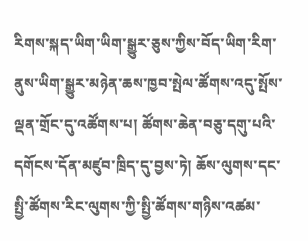རིགས་སྐད་ཡིག་ཡིག་སྒྱུར་ཅུས་ཀྱིས་བོད་ཡིག་རིག་ནུས་ཡིག་སྒྱུར་མཉེན་ཆས་ཁྱབ་སྤེལ་ཚོགས་འདུ་སྤོས་ལྡན་གྲོང་དུ་འཚོགས་པ། ཚོགས་ཆེན་བཅུ་དགུ་པའི་དགོངས་དོན་མཛུབ་ཁྲིད་དུ་བྱས་ཏེ། ཆོས་ལུགས་དང་སྤྱི་ཚོགས་རིང་ལུགས་ཀྱི་སྤྱི་ཚོགས་གཉིས་འཚམ་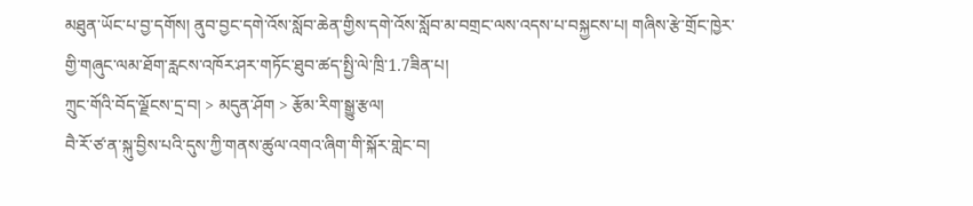མཐུན་ཡོང་པ་བྱ་དགོས། ནུབ་བྱང་དགེ་འོས་སློབ་ཆེན་གྱིས་དགེ་འོས་སློབ་མ་བགྲང་ལས་འདས་པ་བསྐྱངས་པ། གཞིས་རྩེ་གྲོང་ཁྱེར་གྱི་གཞུང་ལམ་ཐོག་རླངས་འཁོར་ཤར་གཏོང་ཐུབ་ཚད་སྤྱི་ལེ་ཁྲི་1.7ཟིན་པ།
ཀྲུང་གོའི་བོད་ལྗོངས་དྲ་བ། > མདུན་ཤོག > རྩོམ་རིག་སྒྱུ་རྩལ།
བཻ་རོ་ཙ་ན་སྐུ་བྱིས་པའི་དུས་ཀྱི་གནས་ཚུལ་འགའ་ཞིག་གི་སྐོར་གླེང་བ།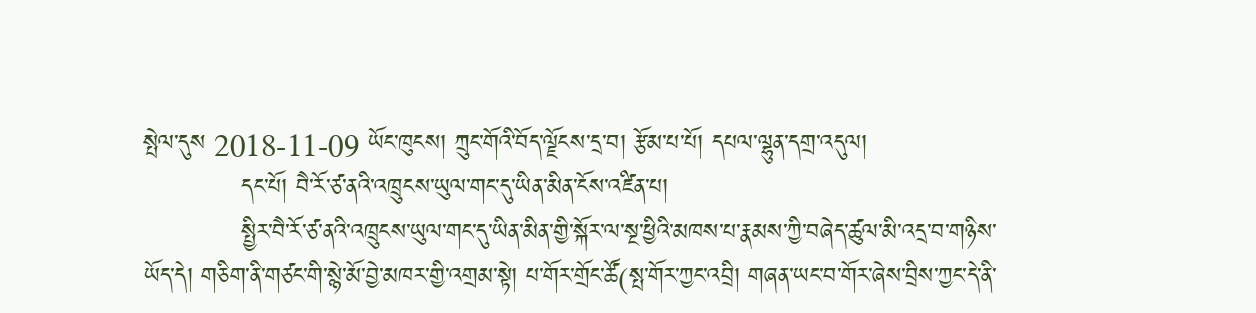སྤེལ་དུས 2018-11-09 ཡོང་ཁུངས། ཀྲུང་གོའི་བོད་ལྗོངས་དྲ་བ། རྩོམ་པ་པོ། དཔལ་ལྷུན་དགྲ་འདུལ།
            དང་པོ། བཻ་རོ་ཙ་ནའི་འཁྲུངས་ཡུལ་གང་དུ་ཡིན་མིན་ངོས་འཛིན་པ།
            སྤྱིར་བཻ་རོ་ཙ་ནའི་འཁྲུངས་ཡུལ་གང་དུ་ཡིན་མིན་གྱི་སྐོར་ལ་སྔ་ཕྱིའི་མཁས་པ་རྣམས་ཀྱི་བཞེད་ཚུལ་མི་འདྲ་བ་གཉིས་ཡོད་དེ། གཅིག་ནི་གཙང་གི་སྙེ་མོ་བྱེ་མཁར་གྱི་འགྲམ་སྟེ། པ་གོར་གྲོང་ཚོ(སྤ་གོར་ཀྱང་འབྲི། གཞན་ཡང་བ་གོར་ཞེས་བྲིས་ཀྱང་དེ་ནི་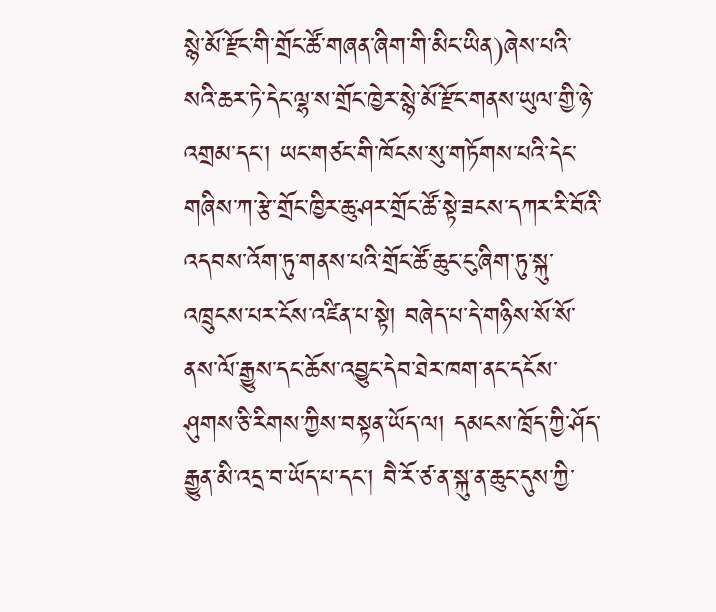སྙེ་མོ་རྫོང་གི་གྲོང་ཚོ་གཞན་ཞིག་གི་མིང་ཡིན)ཞེས་པའི་སའི་ཆར་ཏེ་དེང་ལྷ་ས་གྲོང་ཁྱེར་སྙེ་མོ་རྫོང་གནས་ཡུལ་གྱི་ཉེ་འགྲམ་དང་། ཡང་གཙང་གི་ཁོངས་སུ་གཏོགས་པའི་དེང་གཞིས་ཀ་རྩེ་གྲོང་ཁྱིར་ཆུ་ཤར་གྲོང་ཚོ་སྟེ་ཟངས་དཀར་རི་བོའི་འདབས་འོག་ཏུ་གནས་པའི་གྲོང་ཚོ་ཆུང་ངུ་ཞིག་ཏུ་སྐུ་འཁྲུངས་པར་ངོས་འཛིན་པ་སྟེ། བཞེད་པ་དེ་གཉིས་སོ་སོ་ནས་ལོ་རྒྱུས་དང་ཆོས་འབྱུང་དེབ་ཐེར་ཁག་ནང་དངོས་ཤུགས་ཅི་རིགས་ཀྱིས་བསྟན་ཡོད་ལ། དམངས་ཁྲོད་ཀྱི་ཤོད་རྒྱུན་མི་འདྲ་བ་ཡོད་པ་དང་། བཻ་རོ་ཙ་ན་སྐུ་ན་ཆུང་དུས་ཀྱི་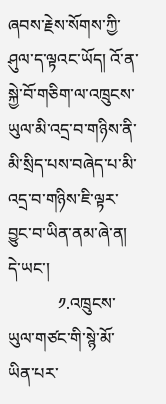ཞབས་རྗེས་སོགས་ཀྱི་ཤུལ་ད་ལྟའང་ཡོད། འོ་ན་སྐྱེ་བོ་གཅིག་ལ་འཁྲུངས་ཡུལ་མི་འདྲ་བ་གཉིས་ནི་མི་སྲིད་པས་བཞེད་པ་མི་འདྲ་བ་གཉིས་ཇི་ལྟར་བྱུང་བ་ཡིན་ནམ་ཞེ་ན། དེ་ཡང་།
            ༡.འཁྲུངས་ཡུལ་གཙང་གི་སྙེ་མོ་ཡིན་པར་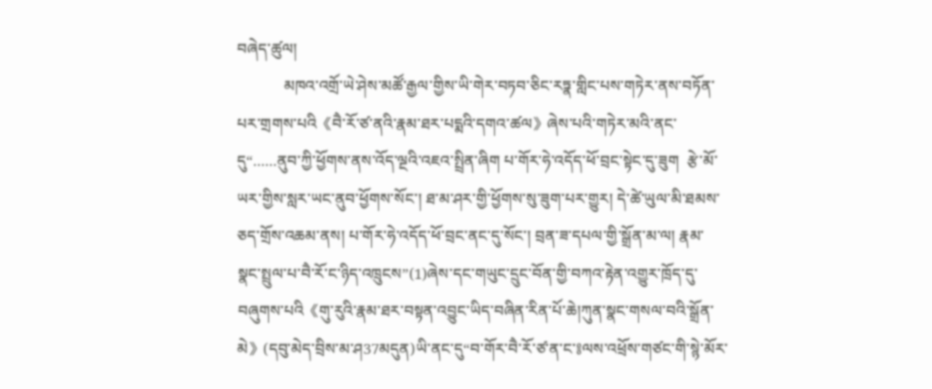བཞེད་ཚུལ།
            མཁའ་འགྲོ་ཡེ་ཤེས་མཚོ་རྒྱལ་གྱིས་ཡི་གེར་བཏབ་ཅིང་རཏྣ་གླིང་པས་གཏེར་ནས་བཏོན་པར་གྲགས་པའི《བཻ་རོ་ཙ་ནའི་རྣམ་ཐར་པདྨའི་དགའ་ཚལ》ཞེས་པའི་གཏེར་མའི་ནང་དུ“......ནུབ་ཀྱི་ཕྱོགས་ནས་འོད་ལྔའི་འཇའ་སྤྲིན་ཞིག པ་གོར་ཧེ་འདོད་ཕོ་བྲང་སྟེང་དུ་ཟུག  རྩེ་མོ་ཡར་གྱིས་སླར་ཡང་ནུབ་ཕྱོགས་སོང་། ཐ་མ་ཤར་གྱི་ཕྱོགས་སུ་ཟུག་པར་གྱུར། དེ་ཚེ་ཡུལ་མི་ཐམས་ཅད་གྲོས་འཆམ་ནས། པ་གོར་ཧེ་འདོད་ཕོ་བྲང་ནང་དུ་སོང་། བྲན་ཟ་དཔལ་གྱི་སྒྲོན་མ་ལ། རྣམ་སྣང་སྤྲུལ་པ་བཻ་རོ་ང་ཉིད་འཁྲུངས”(1)ཞེས་དང་གཡུང་དྲུང་བོན་གྱི་བཀའ་རྟེན་འགྱུར་ཁྲོད་དུ་བཞུགས་པའི《གུ་རུའི་རྣམ་ཐར་བསྟན་འབྱུང་ཡིད་བཞིན་རིན་པོ་ཆེ།ཀུན་སྣང་གསལ་བའི་སྒྲོན་མེ》(དབུ་མེད་བྲིས་མ་ཤ37མདུན)ཡི་ནང་དུ“བ་གོར་བཻ་རོ་ཙ་ན་ང་༔ལས་འཕྲོས་གཙང་གི་སྙེ་མོར་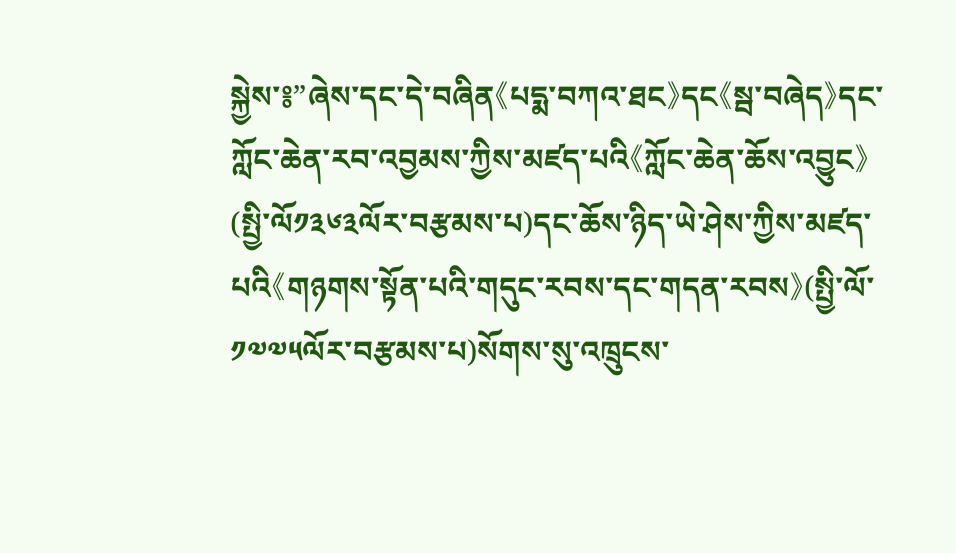སྐྱེས་༔”ཞེས་དང་དེ་བཞིན《པདྨ་བཀའ་ཐང》དང《སྦ་བཞེད》དང་ཀློང་ཆེན་རབ་འབྱམས་ཀྱིས་མཛད་པའི《ཀློང་ཆེན་ཆོས་འབྱུང》 (སྤྱི་ལོ༡༣༦༣ལོར་བརྩམས་པ)དང་ཆོས་ཉིད་ཡེ་ཤེས་ཀྱིས་མཛད་པའི《གཉགས་སྟོན་པའི་གདུང་རབས་དང་གདན་རབས》(སྤྱི་ལོ་༡༧༧༥ལོར་བརྩམས་པ)སོགས་སུ་འཁྲུངས་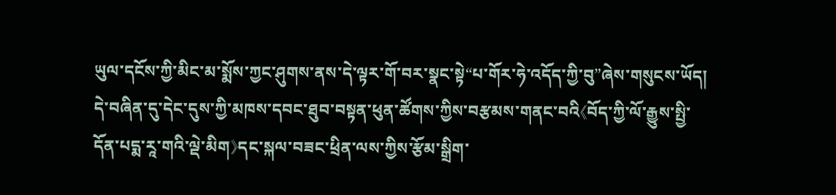ཡུལ་དངོས་ཀྱི་མིང་མ་སྨོས་ཀྱང་ཤུགས་ནས་དེ་ལྟར་གོ་བར་སྣང་སྟེ“པ་གོར་ཧེ་འདོད་ཀྱི་བུ”ཞེས་གསུངས་ཡོད། དེ་བཞིན་དུ་དེང་དུས་ཀྱི་མཁས་དབང་ཐུབ་བསྟན་ཕུན་ཚོགས་ཀྱིས་བརྩམས་གནང་བའི《བོད་ཀྱི་ལོ་རྒྱུས་སྤྱི་དོན་པདྨ་རཱ་གའི་ལྡེ་མིག》དང་སྐལ་བཟང་ཕྲིན་ལས་ཀྱིས་རྩོམ་སྒྲིག་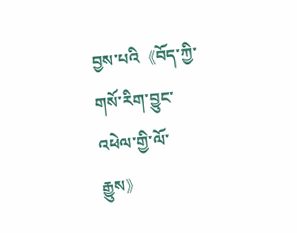བྱས་པའི《བོད་ཀྱི་གསོ་རིག་བྱུང་འཕེལ་གྱི་ལོ་རྒྱུས》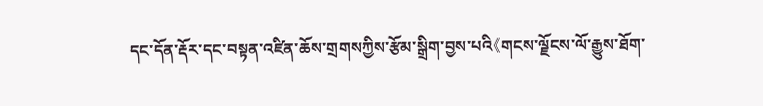དང་དོན་རྡོར་དང་བསྟན་འཛིན་ཆོས་གྲགསཀྱིས་རྩོམ་སྒྲིག་བྱས་པའི《གངས་ལྗོངས་ལོ་རྒྱུས་ཐོག་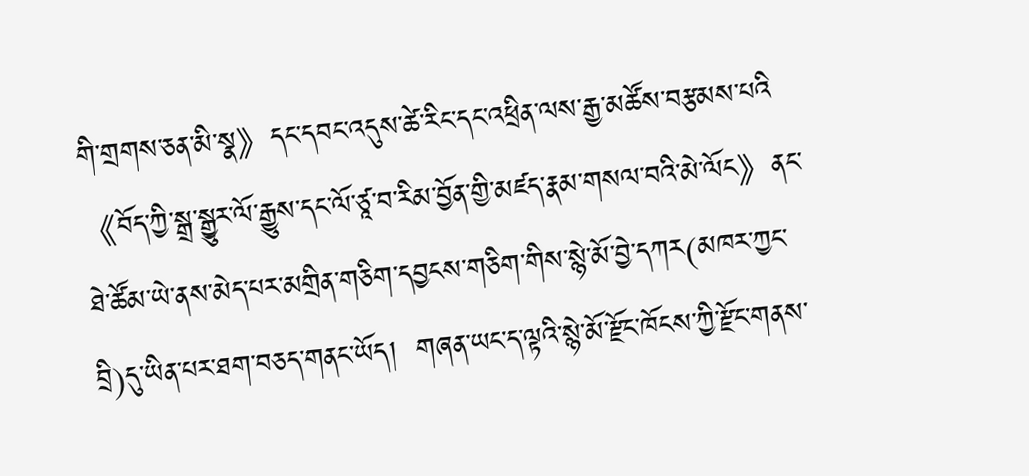གི་གྲགས་ཅན་མི་སྣ》དང་དབང་འདུས་ཚེ་རིང་དང་འཕྲིན་ལས་རྒྱ་མཚོས་བརྩམས་པའི《བོད་ཀྱི་སྒྲ་སྒྱུར་ལོ་རྒྱུས་དང་ལོ་ཙཱ་བ་རིམ་བྱོན་གྱི་མཛད་རྣམ་གསལ་བའི་མེ་ལོང》ནང་ཐེ་ཚོམ་ཡེ་ནས་མེད་པར་མགྲིན་གཅིག་དབྱངས་གཅིག་གིས་སྙེ་མོ་བྱེ་དཀར(མཁར་ཀྱང་བྲི)དུ་ཡིན་པར་ཐག་བཅད་གནང་ཡོད།  གཞན་ཡང་ད་ལྟའི་སྙེ་མོ་རྫོང་ཁོངས་ཀྱི་རྫོང་གནས་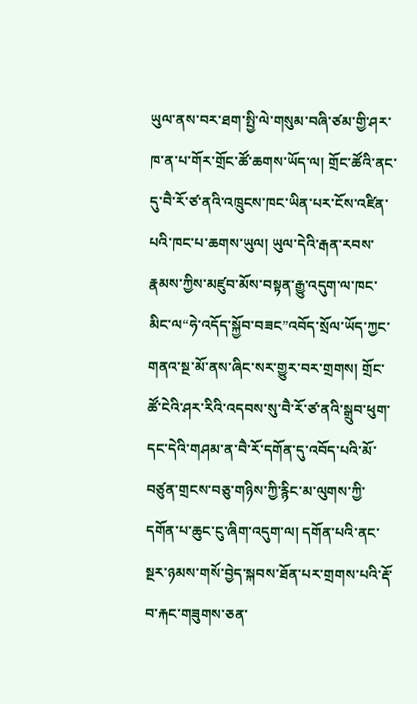ཡུལ་ནས་བར་ཐག་སྤྱི་ལེ་གསུམ་བཞི་ཙམ་གྱི་ཤར་ཁ་ན་པ་གོར་གྲོང་ཚོ་ཆགས་ཡོད་ལ། གྲོང་ཚོའི་ནང་དུ་བཻ་རོ་ཙ་ནའི་འཁྲུངས་ཁང་ཡིན་པར་ངོས་འཛིན་པའི་ཁང་པ་ཆགས་ཡུལ། ཡུལ་དེའི་རྒན་རབས་རྣམས་ཀྱིས་མཛུབ་མོས་བསྟན་རྒྱུ་འདུག་ལ་ཁང་མིང་ལ“ཧེ་འདོད་སྐྱོབ་བཟང”འབོད་སྲོལ་ཡོད་ཀྱང་གནའ་སྔ་མོ་ནས་ཞིང་སར་གྱུར་བར་གྲགས། གྲོང་ཚོ་ངེའི་ཤར་རིའི་འདབས་སུ་བཻ་རོ་ཙ་ནའི་སྒྲུབ་ཕུག་དང་དེའི་གཤམ་ན་བཻ་རོ་དགོན་དུ་འབོད་པའི་མོ་བཙུན་གྲངས་བཅུ་གཉིས་ཀྱི་རྙིང་མ་ལུགས་ཀྱི་དགོན་པ་ཆུང་ངུ་ཞིག་འདུག་ལ། དགོན་པའི་ནང་སྔར་ཉམས་གསོ་བྱེད་སྐབས་ཐོན་པར་གྲགས་པའི་རྡོ་བ་རྐང་གཟུགས་ཅན་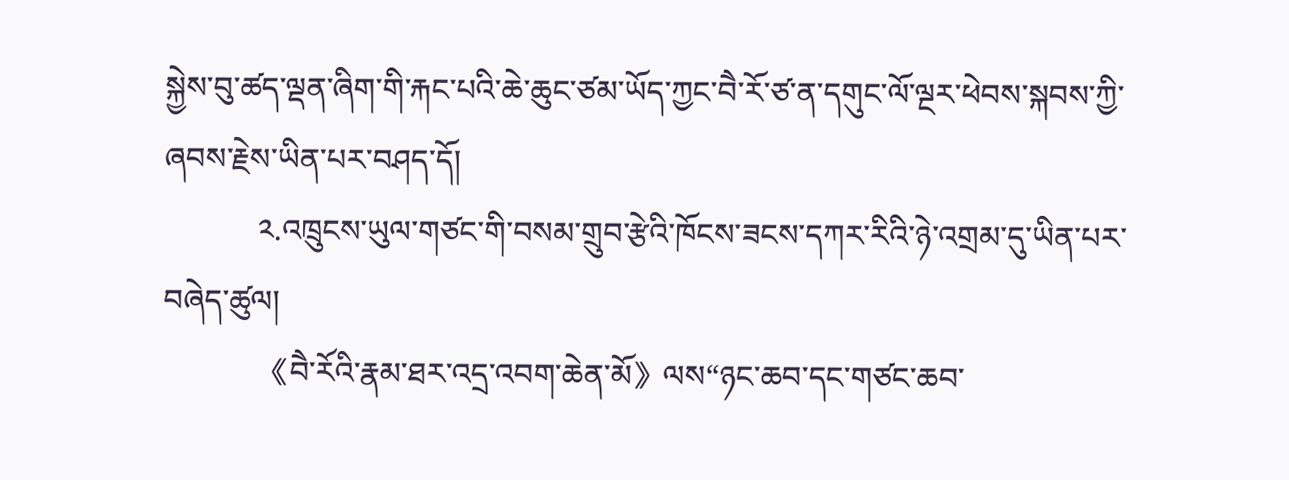སྐྱེས་བུ་ཚད་ལྡན་ཞིག་གི་རྐང་པའི་ཆེ་ཆུང་ཙམ་ཡོད་ཀྱང་བཻ་རོ་ཙ་ན་དགུང་ལོ་ལྔར་ཕེབས་སྐབས་ཀྱི་ཞབས་རྗེས་ཡིན་པར་བཤད་དོ།
            ༢.འཁྲུངས་ཡུལ་གཙང་གི་བསམ་གྲུབ་རྩེའི་ཁོངས་ཟངས་དཀར་རིའི་ཉེ་འགྲམ་དུ་ཡིན་པར་བཞེད་ཚུལ།
            《བཻ་རོའི་རྣམ་ཐར་འདྲ་འབག་ཆེན་མོ》ལས“ཉང་ཆབ་དང་གཙང་ཆབ་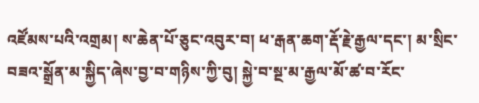འཛོམས་པའི་འགྲམ། ས་ཆེན་པོ་ཅུང་འབུར་བ། ཕ་རྒན་ཆག་རྡོ་རྗེ་རྒྱལ་དང་། མ་སྲིང་བཟའ་སྒྲོན་མ་སྐྱིད་ཞེས་བྱ་བ་གཉིས་ཀྱི་བུ། སྐྱེ་བ་སྔ་མ་རྒྱལ་མོ་ཚ་བ་རོང་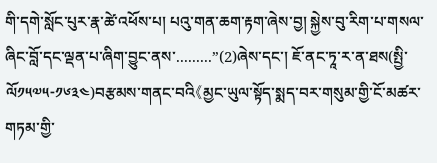གི་དགེ་སློང་པུར་རྣ་ཚེ་འཕོས་པ། པའུ་གན་ཆག་རྟག་ཞེས་བྱ། སྐྱེས་བུ་རིག་པ་གསལ་ཞིང་བློ་དང་ལྡན་པ་ཞིག་བྱུང་ནས་.........”(2)ཞེས་དང་། ཇོ་ནང་ཏཱ་ར་ན་ཐས(སྤྱི་ལོ༡༥༧༥-༡༦༣༤)བརྩམས་གནང་བའི《མྱང་ཡུལ་སྟོད་སྨད་བར་གསུམ་གྱི་ངོ་མཚར་གཏམ་གྱི་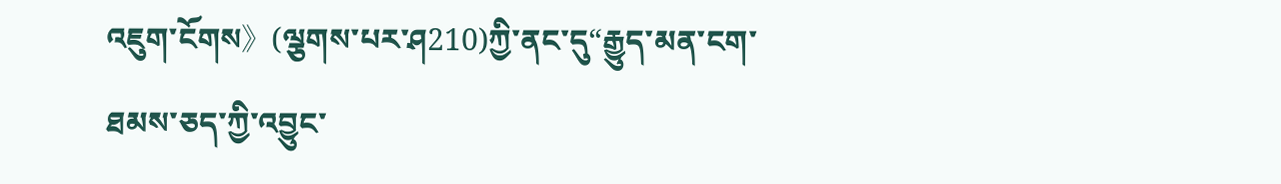འཇུག་ངོགས》(ལྕགས་པར་ཤ210)ཀྱི་ནང་དུ“རྒྱུད་མན་ངག་ཐམས་ཅད་ཀྱི་འབྱུང་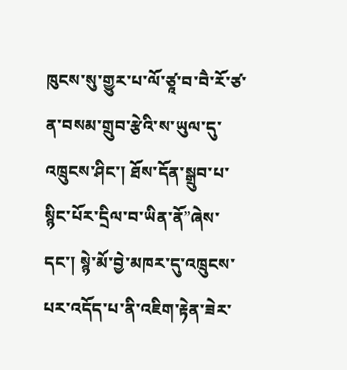ཁུངས་སུ་གྱུར་པ་ལོ་ཙཱ་བ་བཻ་རོ་ཙ་ན་བསམ་གྲུབ་རྩེའི་ས་ཡུལ་དུ་འཁྲུངས་ཤིང་། ཐོས་དོན་སྒྲུབ་པ་སྙིང་པོར་དྲིལ་བ་ཡིན་ནོ”ཞེས་དང་། སྙེ་མོ་བྱེ་མཁར་དུ་འཁྲུངས་པར་འདོད་པ་ནི་འཇིག་རྟེན་ཟེར་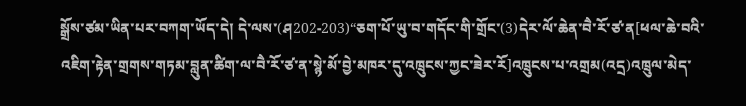སྒྲོས་ཙམ་ཡིན་པར་བཀག་ཡོད་དེ། དེ་ལས་(ཤ202-203)“ཅག་པོ་ཡུ་བ་གདོང་གི་གྲོང་(3)དེར་ལོ་ཆེན་བཻ་རོ་ཙ་ན[ཕལ་ཆེ་བའི་འཇིག་རྟེན་གྲགས་གཏམ་བླུན་ཚིག་ལ་བཻ་རོ་ཙ་ན་སྙེ་མོ་བྱེ་མཁར་དུ་འཁྲུངས་ཀྱང་ཟེར་རོ]འཁྲུངས་པ་འགྲམ(འདྲ)འཁྲུལ་མེད་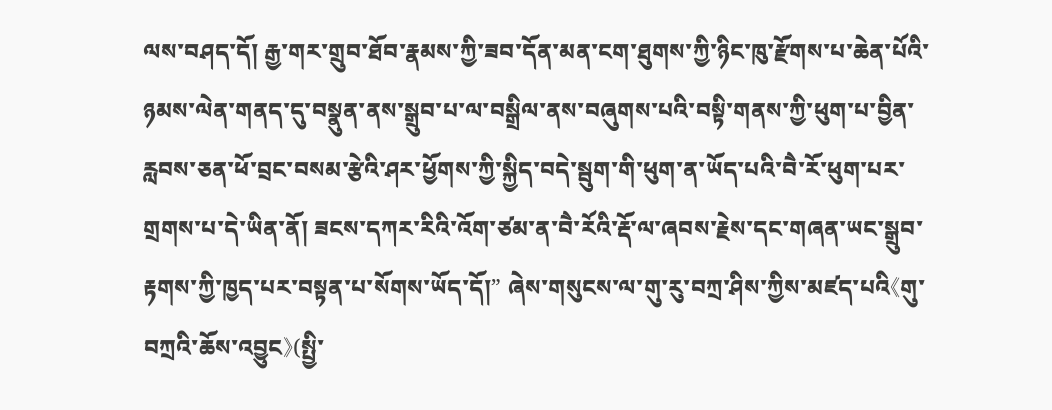ལས་བཤད་དོ། རྒྱ་གར་གྲུབ་ཐོབ་རྣམས་ཀྱི་ཟབ་དོན་མན་ངག་ཐུགས་ཀྱི་ཉིང་ཁུ་རྫོགས་པ་ཆེན་པོའི་ཉམས་ལེན་གནད་དུ་བསྣུན་ནས་སྒྲུབ་པ་ལ་བསྒྲིལ་ནས་བཞུགས་པའི་བསྟི་གནས་ཀྱི་ཕུག་པ་བྱིན་རླབས་ཅན་ཕོ་བྲང་བསམ་རྩེའི་ཤར་ཕྱོགས་ཀྱི་སྐྱིད་བདེ་སྦུག་གི་ཕུག་ན་ཡོད་པའི་བཻ་རོ་ཕུག་པར་གྲགས་པ་དེ་ཡིན་ནོ། ཟངས་དཀར་རིའི་འོག་ཙམ་ན་བཻ་རོའི་རྡོ་ལ་ཞབས་རྗེས་དང་གཞན་ཡང་སྒྲུབ་རྟགས་ཀྱི་ཁྱད་པར་བསྟན་པ་སོགས་ཡོད་དོ།” ཞེས་གསུངས་ལ་གུ་རུ་བཀྲ་ཤིས་ཀྱིས་མཛད་པའི《གུ་བཀྲའི་ཆོས་འབྱུང》(སྤྱི་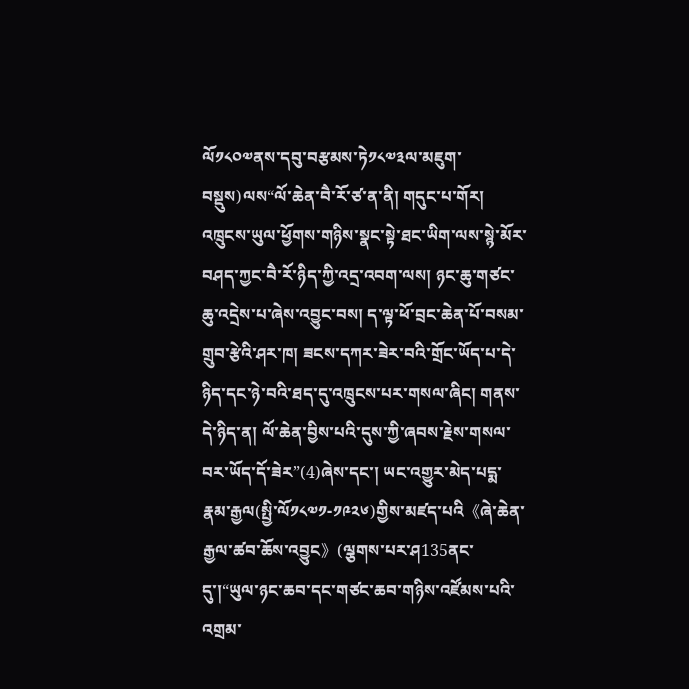ལོ༡༨༠༧ནས་དབུ་བརྩམས་ཏེ༡༨༧༣ལ་མཇུག་བསྡུས)ལས“ལོ་ཆེན་བཻ་རོ་ཙ་ན་ནི། གདུང་པ་གོར། འཁྲུངས་ཡུལ་ཕྱོགས་གཉིས་སྣང་སྟེ་ཐང་ཡིག་ལས་སྙེ་མོར་བཤད་ཀྱང་བཻ་རོ་ཉིད་ཀྱི་འདྲ་འབག་ལས། ཉང་ཆུ་གཙང་ཆུ་འདྲེས་པ་ཞེས་འབྱུང་བས། ད་ལྟ་ཕོ་བྲང་ཆེན་པོ་བསམ་གྲུབ་རྩེའི་ཤར་ཁ། ཟངས་དཀར་ཟེར་བའི་གྲོང་ཡོད་པ་དེ་ཉིད་དང་ཉེ་བའི་ཐད་དུ་འཁྲུངས་པར་གསལ་ཞིང། གནས་དེ་ཉིད་ན། ལོ་ཆེན་བྱིས་པའི་དུས་ཀྱི་ཞབས་རྗེས་གསལ་བར་ཡོད་དོ་ཟེར”(4)ཞེས་དང་། ཡང་འགྱུར་མེད་པདྨ་རྣམ་རྒྱལ(སྤྱི་ལོ༡༨༧༡-༡༩༢༦)གྱིས་མཛད་པའི《ཞེ་ཆེན་རྒྱལ་ཚབ་ཆོས་འབྱུང》(ལྕགས་པར་ཤ135ནང་དུ་།“ཡུལ་ཉང་ཆབ་དང་གཙང་ཆབ་གཉིས་འཛོམས་པའི་འགྲམ་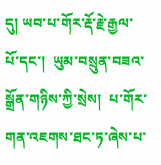དུ། ཡབ་པ་གོར་རྡོ་རྗེ་རྒྱལ་པོ་དང་།  ཡུམ་བསྲུན་བཟའ་སྒྲོན་གཉིས་ཀྱི་སྲེས།  པ་གོར་གན་འཇགས་ཐང་ཏ་ཞེས་པ་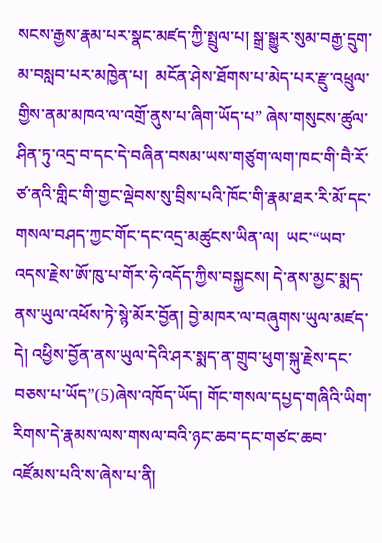སངས་རྒྱས་རྣམ་པར་སྣང་མཛད་ཀྱི་སྤྲུལ་པ། སྒྲ་སྒྱུར་སུམ་བརྒྱ་དྲུག་མ་བསླབ་པར་མཁྱེན་པ།  མངོན་ཤེས་ཐོགས་པ་མེད་པར་རྫུ་འཕྲུལ་གྱིས་ནམ་མཁའ་ལ་འགྲོ་ནུས་པ་ཞིག་ཡོད་པ” ཞེས་གསུངས་ཚུལ་ཤིན་ཏུ་འདྲ་བ་དང་དེ་བཞིན་བསམ་ཡས་གཙུག་ལག་ཁང་གི་བཻ་རོ་ཙ་ནའི་གླིང་གི་གྱང་ལྡེབས་སུ་བྲིས་པའི་ཁོང་གི་རྣམ་ཐར་རི་མོ་དང་གསལ་བཤད་ཀྱང་གོང་དང་འདྲ་མཚུངས་ཡིན་ལ།  ཡང་“ཡབ་འདས་རྗེས་ཨོ་ཁུ་པ་གོར་ཧེ་འདོད་ཀྱིས་བསྐྱངས། དེ་ནས་མྱང་སྨད་ནས་ཡུལ་འཕོས་ཏེ་སྙེ་མོར་བྱོན། བྱེ་མཁར་ལ་བཞུགས་ཡུལ་མཛད་དེ། འཕྱིས་བྱོན་ནས་ཡུལ་དེའི་ཤར་སྨད་ན་གྲུབ་ཕུག་སྐུ་རྗེས་དང་བཅས་པ་ཡོད”(5)ཞེས་འཁོད་ཡོད། གོང་གསལ་དཔྱད་གཞིའི་ཡིག་རིགས་དེ་རྣམས་ལས་གསལ་བའི་ཉང་ཆབ་དང་གཙང་ཆབ་འཛོམས་པའི་ས་ཞེས་པ་ནི།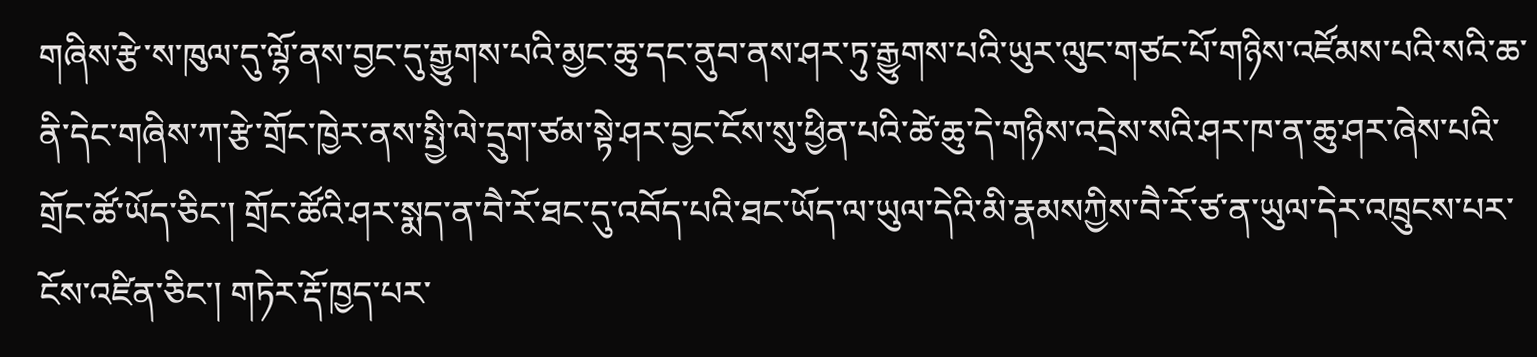གཞིས་རྩེ་ས་ཁུལ་དུ་ལྷོ་ནས་བྱང་དུ་རྒྱུགས་པའི་མྱང་ཆུ་དང་ནུབ་ནས་ཤར་ཏུ་རྒྱུགས་པའི་ཡུར་ལུང་གཙང་པོ་གཉིས་འཛོམས་པའི་སའི་ཆ་ནི་དེང་གཞིས་ཀ་རྩེ་གྲོང་ཁྱེར་ནས་སྤྱི་ལེ་དྲུག་ཙམ་སྟེ་ཤར་བྱང་ངོས་སུ་ཕྱིན་པའི་ཚེ་ཆུ་དེ་གཉིས་འདྲེས་སའི་ཤར་ཁ་ན་ཆུ་ཤར་ཞེས་པའི་གྲོང་ཚོ་ཡོད་ཅིང་། གྲོང་ཚོའི་ཤར་སྨད་ན་བཻ་རོ་ཐང་དུ་འབོད་པའི་ཐང་ཡོད་ལ་ཡུལ་དེའི་མི་རྣམསཀྱིས་བཻ་རོ་ཙ་ན་ཡུལ་དེར་འཁྲུངས་པར་ངོས་འཛིན་ཅིང་། གཏེར་རྡོ་ཁྱད་པར་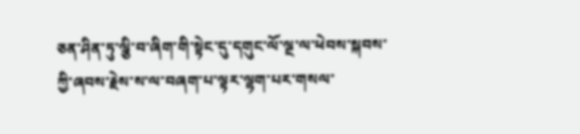ཅན་ཤིན་ཏུ་ལྕི་བ་ཞིག་གི་སྟེང་དུ་དགུང་ལོ་ལྔ་ལ་ཕེབས་སྐབས་ཀྱི་ཞབས་རྗེས་ས་ལ་བཞག་པ་ལྟར་ལྷག་པར་གསལ་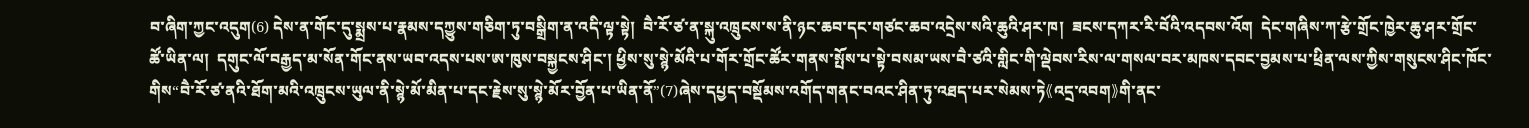བ་ཞིག་ཀྱང་འདུག(6) དེས་ན་གོང་དུ་སྨྲས་པ་རྣམས་དཀྱུས་གཅིག་ཏུ་བསྒྲིག་ན་འདི་ལྟ་སྟེ།  བཻ་རོ་ཙ་ན་སྐུ་འཁྲུངས་ས་ནི་ཉང་ཆབ་དང་གཙང་ཆབ་འདྲེས་སའི་ཆུའི་ཤར་ཁ།  ཟངས་དཀར་རི་བོའི་འདབས་འོག  དེང་གཞིས་ཀ་རྩེ་གྲོང་ཁྱེར་ཆུ་ཤར་གྲོང་ཚོ་ཡིན་ལ།  དགུང་ལོ་བརྒྱད་མ་སོན་གོང་ནས་ཡབ་འདས་པས་ཨ་ཁུས་བསྐྱངས་ཤིང་། ཕྱིས་སུ་སྙེ་མོའི་པ་གོར་གྲོང་ཚོར་གནས་སྤོས་པ་སྟེ་བསམ་ཡས་བཻ་ཙའི་གླིང་གི་ལྡེབས་རིས་ལ་གསལ་བར་མཁས་དབང་བྱམས་པ་ཕྲིན་ལས་ཀྱིས་གསུངས་ཤིང་ཁོང་གིས“བཻ་རོ་ཙ་ནའི་ཐོག་མའི་འཁྲུངས་ཡུལ་ནི་སྙེ་མོ་མིན་པ་དང་རྗེས་སུ་སྙེ་མོར་བྱོན་པ་ཡིན་ནོ”(7)ཞེས་དཔྱད་བསྡོམས་འགོད་གནང་བའང་ཤིན་ཏུ་འཐད་པར་སེམས་ཏེ《འདྲ་འབག》གི་ནང་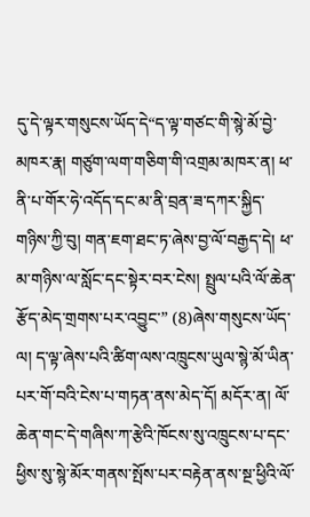དུ་དེ་ལྟར་གསུངས་ཡོད་དེ“ད་ལྟ་གཙང་གི་སྙེ་མོ་བྱེ་མཁར་རྣ། གཙུག་ལག་གཅིག་གི་འགྲམ་མཁར་ན། ཕ་ནི་པ་གོར་ཧེ་འདོད་དང་མ་ནི་བྲན་ཟ་དཀར་སྐྱིད་གཉིས་ཀྱི་བུ། གན་ཇག་ཐང་ཏ་ཞེས་བྱ་ལོ་བརྒྱད་དེ། ཕ་མ་གཉིས་ལ་སློང་དང་སྟེར་བར་ངེས། སྤྲུལ་པའི་ལོ་ཆེན་རྩོད་མེད་གྲགས་པར་འབྱུང་” (8)ཞེས་གསུངས་ཡོད་ལ། ད་ལྟ་ཞེས་པའི་ཚིག་ལས་འཁྲུངས་ཡུལ་སྙེ་མོ་ཡིན་པར་གོ་བའི་ངེས་པ་གཏན་ནས་མེད་དོ། མདོར་ན། ལོ་ཆེན་གང་དེ་གཞིས་ཀ་རྩེའི་ཁོངས་སུ་འཁྲུངས་པ་དང་ཕྱིས་སུ་སྙེ་མོར་གནས་སྤོས་པར་བརྟེན་ནས་སྔ་ཕྱིའི་ལོ་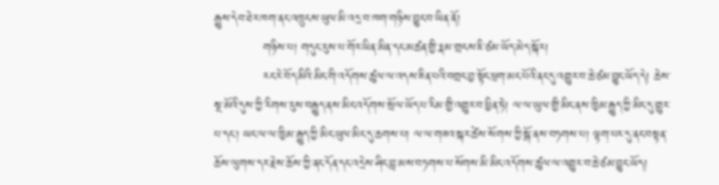རྒྱུས་དེབ་ཐེར་ཁག་ནང་འཁྲུངས་ཡུལ་མི་འདྲ་བ་ཁག་གཉིས་བྱུང་བ་ཡིན་ནོ།
            གཉིས་པ། གདུང་རུས་པ་གོར་ཡིན་མིན་དང་མཚན་གྱི་རྣམ་གྲངས་ཇི་ཙམ་ཡོད་མེད་སྐོར།
            རང་རེ་བོད་མིའི་མིང་གི་འདོགས་ཚུལ་ལ་འདས་ཟིན་པའི་བགྲང་བྱ་སྟོང་ཕྲག་མང་པོའི་ནང་དུ་འགྱུར་བ་ཆེ་ཙམ་བྱུང་ཡོད་དེ། ཆེས་སྔ་མོའི་དུས་ཀྱི་རིགས་རུས་བརྒྱུད་ནས་མིང་འདོགས་སྲོལ་ཡོད་པ་རིམ་གྱི་འགྱུར་བ་ཕྱིན་ཏེ། ལ་ལ་ཡུལ་གྱི་མིང་ནས་ཁྱིམ་རྒྱུད་ཀྱི་མིང་དུ་གྱུར་པ་དང་། ཡང་ལ་ལ་ཁྱིམ་རྒྱུད་ཀྱི་མིང་ཡུལ་མིང་དུ་ཆགས་པ། ལ་ལ་གཟའ་སྐར་ཚེས་སོགས་ཀྱི་སྒོ་ནས་བཏགས་པ། ལྟག་པར་དུ་ནང་བསྟན་ཆོས་ལུགས་དར་རྗེས་ཆོས་ཀྱི་ནང་དོན་དང་འདྲེས་ཤིང་བླ་མས་བཏགས་པ་སོགས་མི་མིང་འདོགས་ཚུལ་ལ་འགྱུར་བ་ཆེ་ཙམ་བྱུང་ཡོད།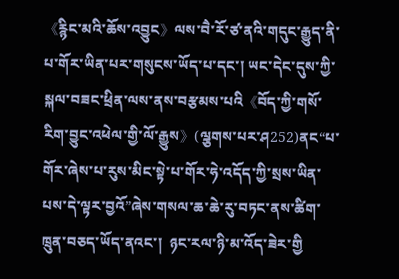《རྙིང་མའི་ཆོས་འབྱུང》ལས་བཻ་རོ་ཙ་ནའི་གདུང་རྒྱུད་ནི་པ་གོར་ཡིན་པར་གསུངས་ཡོད་པ་དང་། ཡང་དེང་དུས་ཀྱི་སྐལ་བཟང་ཕྲིན་ལས་ནས་བརྩམས་པའི《བོད་ཀྱི་གསོ་རིག་བྱུང་འཕེལ་གྱི་ལོ་རྒྱུས》(ལྕགས་པར་ཤ252)ནང“པ་གོར་ཞེས་པ་རུས་མིང་སྟེ་པ་གོར་ཧེ་འདོད་ཀྱི་སྲས་ཡིན་པས་དེ་ལྟར་བྱའོ”ཞེས་གསལ་ཆ་ཆེ་རུ་བཏང་ནས་ཚིག་ཁྲུན་བཅད་ཡོད་ནའང་།  ཉང་རལ་ཉི་མ་འོད་ཟེར་གྱི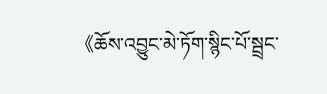《ཆོས་འབྱུང་མེ་ཏོག་སྙིང་པོ་སྦྲང་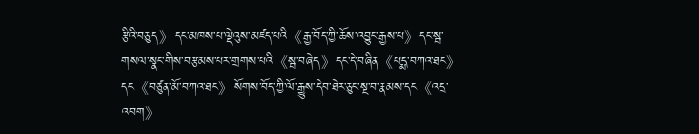རྩིའི་བཅུད》དང་མཁས་པ་ལྡེའུས་མཛད་པའི《རྒྱ་བོད་ཀྱི་ཆོས་འབྱུང་རྒྱས་པ》དང་སྦ་གསལ་སྣང་གིས་བརྩམས་པར་གྲགས་པའི《སྦ་བཞེད》དང་དེ་བཞིན《པདྨ་བཀའ་ཐང》དང《བཙུན་མོ་བཀའ་ཐང》སོགས་བོད་ཀྱི་ལོ་རྒྱུས་དེབ་ཐེར་ཅུང་སྔ་བ་རྣམས་དང《འདྲ་འབག》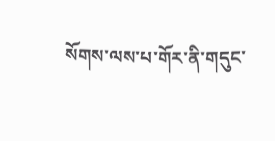སོགས་ལས་པ་གོར་ནི་གདུང་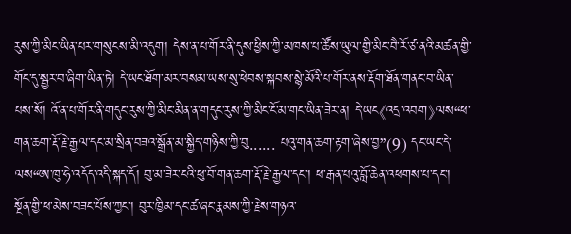རུས་ཀྱི་མིང་ཡིན་པར་གསུངས་མི་འདུག། དེས་ན་པ་གོར་ནི་དུས་ཕྱིས་ཀྱི་མཁས་པ་ཚོས་ཡུལ་གྱི་མིང་བཻ་རོ་ཙ་ནའི་མཚན་གྱི་གོང་དུ་སྦྱར་བ་ཞིག་ཡིན་ཏེ། དེ་ཡང་ཐོག་མར་བསམ་ཡས་སུ་ཕེབས་སྐབས་སྙེ་མོའི་པ་གོར་ནས་རྡོག་ཐོན་གནང་བ་ཡིན་པས་སོ། འོ་ན་པ་གོར་ནི་གདུང་རུས་ཀྱི་མིང་མིན་ན་གདུང་རུས་ཀྱི་མིང་ངོ་མ་གང་ཡིན་ཟེར་ན། དེ་ཡང《འདྲ་འབག》ལས“ཕ་གན་ཆག་རྡོ་རྗེ་རྒྱལ་དང་མ་སྲིན་བཟའ་སྒྲོན་མ་སྐྱིད་གཉིས་ཀྱི་བུ...... པའུ་གན་ཆག་རྟག་ཞེས་བྱ”(9) དང་ཡང་དེ་ལས“ཨ་ཁུ་ཧེ་འདོད་འདི་སྐད་དོ། བུ་མ་ཟེར་ངའི་ཕུ་བོ་གན་ཆག་རྡོ་རྗེ་རྒྱལ་དང་། ཕ་རྒན་པའུ་བློ་ཆེན་འཕགས་པ་དང་། སྔོན་གྱི་ཕ་མེས་བཟང་པོས་ཀྱང་། བུར་ཁྱིམ་དང་ཚ་ཞང་རྣམས་ཀྱི་རྗེས་གཉའ་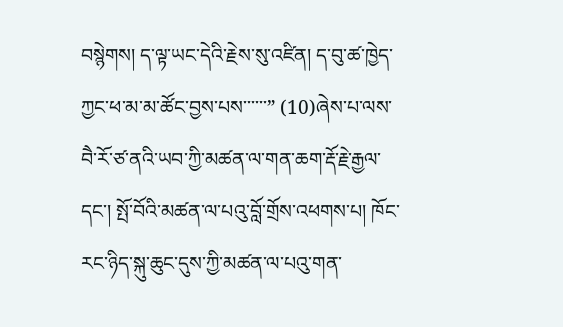བསྙེགས། ད་ལྟ་ཡང་དེའི་རྗེས་སུ་འཛིན། ད་བུ་ཚ་ཁྱེད་ཀྱང་ཕ་མ་མ་ཚོང་བྱས་པས་་་་་་” (10)ཞེས་པ་ལས་བཻ་རོ་ཙ་ནའི་ཡབ་ཀྱི་མཚན་ལ་གན་ཆག་རྡོ་རྗེ་རྒྱལ་དང་། སྤོ་བོའི་མཚན་ལ་པའུ་བློ་གྲོས་འཕགས་པ། ཁོང་རང་ཉིད་སྐུ་ཆུང་དུས་ཀྱི་མཚན་ལ་པའུ་གན་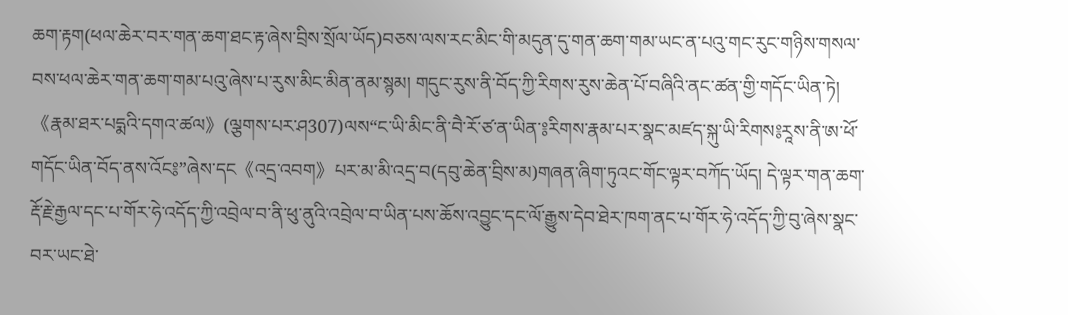ཆག་རྟག(ཕལ་ཆེར་བར་གན་ཆག་ཐང་རྟ་ཞེས་བྲིས་སྲོལ་ཡོད)བཅས་ལས་རང་མིང་གི་མདུན་དུ་གན་ཆག་གམ་ཡང་ན་པའུ་གང་རུང་གཉིས་གསལ་བས་ཕལ་ཆེར་གན་ཆག་གམ་པའུ་ཞེས་པ་རུས་མིང་མིན་ནམ་སྙམ། གདུང་རུས་ནི་བོད་ཀྱི་རིགས་རུས་ཆེན་པོ་བཞིའི་ནང་ཚན་གྱི་གདོང་ཡིན་ཏེ། 《རྣམ་ཐར་པདྨའི་དགའ་ཚལ》(ལྕགས་པར་ཤ307)ལས“ང་ཡི་མིང་ནི་བཻ་རོ་ཙ་ན་ཡིན་༔རིགས་རྣམ་པར་སྣང་མཛད་སྐུ་ཡི་རིགས༔རཱས་ནི་ཨ་ཕོ་གདོང་ཡིན་བོད་ནས་འོང༔”ཞེས་དང《འདྲ་འབག》པར་མ་མི་འདྲ་བ(དབུ་ཆེན་བྲིས་མ)གཞན་ཞིག་ཏུའང་གོང་ལྟར་བཀོད་ཡོད། དེ་ལྟར་གན་ཆག་རྡོ་རྗེ་རྒྱལ་དང་པ་གོར་ཧེ་འདོད་ཀྱི་འབྲེལ་བ་ནི་ཕུ་ནུའི་འབྲེལ་བ་ཡིན་པས་ཆོས་འབྱུང་དང་ལོ་རྒྱུས་དེབ་ཐེར་ཁག་ནང་པ་གོར་ཧེ་འདོད་ཀྱི་བུ་ཞེས་སྣང་བར་ཡང་ཐེ་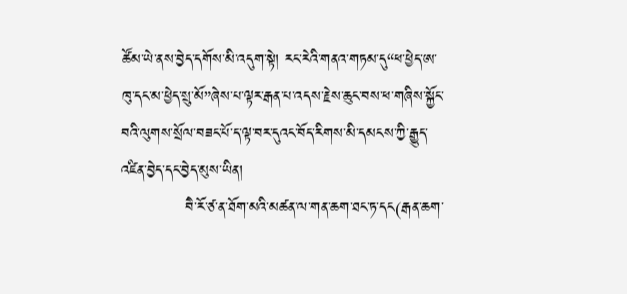ཚོམ་ཡེ་ནས་བྱེད་དགོས་མི་འདུག་སྟེ། རང་རེའི་གནའ་གཏམ་དུ“ཕ་ཕྱེད་ཨ་ཁུ་དང་མ་ཕྱེད་སྲུ་མོ”ཞེས་པ་ལྟར་རྒན་པ་འདས་རྗེས་ཆུང་བས་ཕ་གཞིས་སྐྱོང་བའི་ལུགས་སྲོལ་བཟང་པོ་ད་ལྟ་བར་དུའང་བོད་རིགས་མི་དམངས་ཀྱི་རྒྱུད་འཛིན་བྱེད་དང་བྱེད་མུས་ཡིན།
            བཻ་རོ་ཙ་ན་ཐོག་མའི་མཚན་ལ་གན་ཆག་ཐང་ཏ་དང(རྒན་ཆག་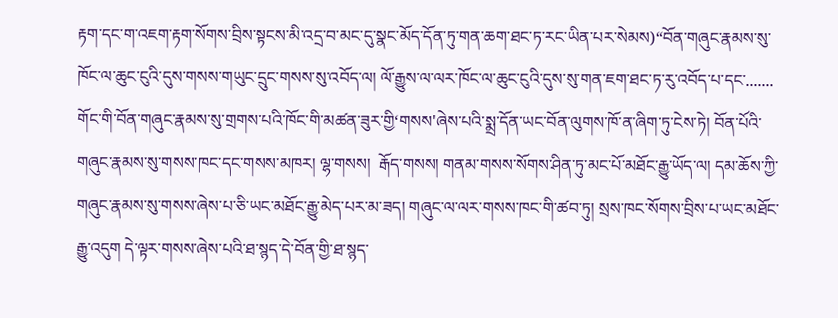རྟག་དང་ག་འཇག་རྟག་སོགས་བྲིས་སྟངས་མི་འདྲ་བ་མང་དུ་སྣང་མོད་དོན་ཏུ་གན་ཆག་ཐང་ཏ་རང་ཡིན་པར་སེམས)“བོན་གཞུང་རྣམས་སུ་ཁོང་ལ་ཆུང་ངུའི་དུས་གསས་གཡུང་དྲུང་གསས་སུ་འབོད་ལ། ལོ་རྒྱུས་ལ་ལར་ཁོང་ལ་ཆུང་ངུའི་དུས་སུ་གན་ཇག་ཐང་ཏ་རུ་འབོད་པ་དང་....... གོང་གི་བོན་གཞུང་རྣམས་སུ་གྲགས་པའི་ཁོང་གི་མཚན་ཟུར་གྱི‘གསས'ཞེས་པའི་སྨྲ་དོན་ཡང་བོན་ལུགས་ཁོ་ན་ཞིག་ཏུ་ངེས་ཏེ། བོན་པོའི་གཞུང་རྣམས་སུ་གསས་ཁང་དང་གསས་མཁར། ལྷ་གསས།  རྒོད་གསས། གནམ་གསས་སོགས་ཤིན་ཏུ་མང་པོ་མཐོང་རྒྱུ་ཡོད་ལ། དམ་ཆོས་ཀྱི་གཞུང་རྣམས་སུ་གསས་ཞེས་པ་ཅི་ཡང་མཐོང་རྒྱུ་མེད་པར་མ་ཟད། གཞུང་ལ་ལར་གསས་ཁང་གི་ཚབ་ཏུ། སྲས་ཁང་སོགས་བྲིས་པ་ཡང་མཐོང་རྒྱུ་འདུག དེ་ལྟར་གསས་ཞེས་པའི་ཐ་སྙད་དེ་བོན་གྱི་ཐ་སྙད་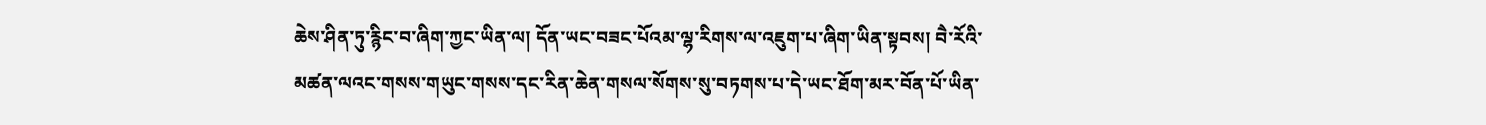ཆེས་ཤིན་ཏུ་རྙིང་བ་ཞིག་ཀྱང་ཡིན་ལ། དོན་ཡང་བཟང་པོའམ་ལྷ་རིགས་ལ་འཇུག་པ་ཞིག་ཡིན་སྟབས། བཻ་རོའི་མཚན་ལའང་གསས་གཡུང་གསས་དང་རིན་ཆེན་གསལ་སོགས་སུ་བཏགས་པ་དེ་ཡང་ཐོག་མར་བོན་པོ་ཡིན་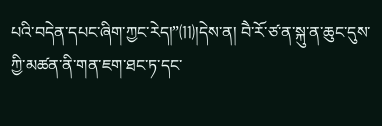པའི་བདེན་དཔང་ཞིག་ཀྱང་རེད།”⑾།དེས་ན། བཻ་རོ་ཙ་ན་སྐུ་ན་ཆུང་དུས་ཀྱི་མཚན་ནི་གན་ཇག་ཐང་ཏ་དང་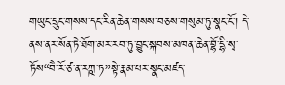གཡུང་དྲུང་གསས་དང་རིན་ཆེན་གསས་བཅས་གསུམ་ཏུ་སྣང་ངོ་། དེ་ནས་ནར་སོན་ཏེ་ཐོག་མར་རབ་ཏུ་བྱུང་སྐབས་མཁན་ཆེན་བྷོ་དྷི་སྭ་ཏོས“བཻ་རོ་ཙ་ན་རཀྵ་ཏ”སྟེ་རྣམ་པར་སྣང་མཛད་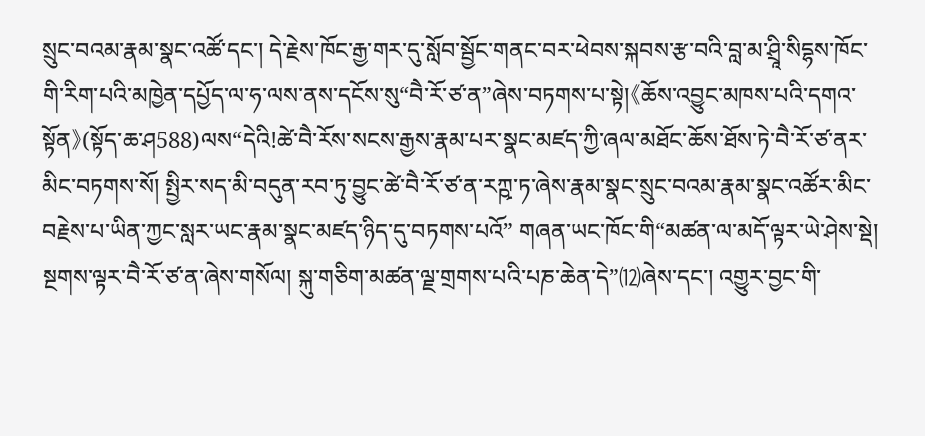སྲུང་བའམ་རྣམ་སྣང་འཚོ་དང་། དེ་རྗེས་ཁོང་རྒྱ་གར་དུ་སློབ་སྦྱོང་གནང་བར་ཕེབས་སྐབས་རྩ་བའི་བླ་མ་ཤྲཱི་སིདྷས་ཁོང་གི་རིག་པའི་མཁྱེན་དཔྱོད་ལ་ཧ་ལས་ནས་དངོས་སུ“བཻ་རོ་ཙ་ན”ཞེས་བཏགས་པ་སྟེ།《ཆོས་འབྱུང་མཁས་པའི་དགའ་སྟོན》(སྟོད་ཆ་ཤ588)ལས“དེའི!ཚེ་བཻ་རོས་སངས་རྒྱས་རྣམ་པར་སྣང་མཛད་ཀྱི་ཞལ་མཐོང་ཆོས་ཐོས་ཏེ་བཻ་རོ་ཙ་ནར་མིང་བཏགས་སོ། སྤྱིར་སད་མི་བདུན་རབ་ཏུ་བྱུང་ཚེ་བཻ་རོ་ཙ་ན་རཀྵ་ཏ་ཞེས་རྣམ་སྣང་སྲུང་བའམ་རྣམ་སྣང་འཚོར་མིང་བརྗེས་པ་ཡིན་ཀྱང་སླར་ཡང་རྣམ་སྣང་མཛད་ཉིད་དུ་བཏགས་པའོ” གཞན་ཡང་ཁོང་གི“མཚན་ལ་མདོ་ལྟར་ཡེ་ཤེས་སྡེ། སྔགས་ལྟར་བཻ་རོ་ཙ་ན་ཞེས་གསོལ། སྐུ་གཅིག་མཚན་ལྗ་གྲགས་པའི་པཎ་ཆེན་དེ”⑿ཞེས་དང་། འགྱུར་བྱང་གི་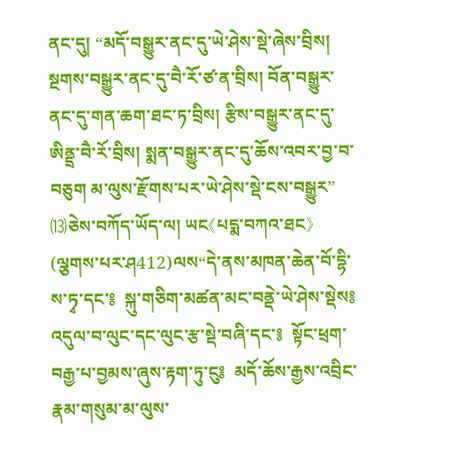ནང་དུ། “མདོ་བསྒྱུར་ནང་དུ་ཡེ་ཤེས་སྡེ་ཞེས་བྲིས། སྔགས་བསྒྱུར་ནང་དུ་བཻ་རོ་ཙ་ན་བྲིས། བོན་བསྒྱུར་ནང་དུ་གན་ཆག་ཐང་ཏ་བྲིས། རྩིས་བསྒྱུར་ནང་དུ་ཨིནྡྲ་བཻ་རོ་བྲིས། སྨན་བསྒྱུར་ནང་དུ་ཆོས་འབར་བྱ་བ་བཅུག མ་ལུས་རྫོགས་པར་ཡེ་ཤེས་སྡེ་ངས་བསྒྱུར” ⒀ཅེས་བཀོད་ཡོད་ལ། ཡང《པདྨ་བཀའ་ཐང》(ལྕགས་པར་ཤ412)ལས“དེ་ནས་མཁན་ཆེན་བོ་དྷི་ས་ཏྭ་དང་༔  སྐུ་གཅིག་མཚན་མང་བནྡེ་ཡེ་ཤེས་སྡེས༔  འདུལ་བ་ལུང་དང་ལུང་རྩ་སྡེ་བཞི་དང་༔  སྟོང་ཕྲག་བརྒྱ་པ་བྱམས་ཞུས་རྟག་ཏུ་ངུ༔  མདོ་ཆོས་རྒྱས་འབྲིང་རྣམ་གསུམ་མ་ལུས་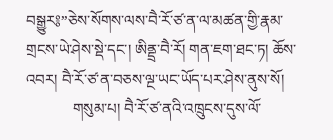བསྒྱུར༔”ཅེས་སོགས་ལས་བཻ་རོ་ཙ་ན་ལ་མཚན་གྱི་རྣམ་གྲངས་ཡེ་ཤེས་སྡེ་དང་། ཨིནྡྲ་བཻ་རོ། གན་ཇག་ཐང་ཏ། ཆོས་འབར། བཻ་རོ་ཙ་ན་བཅས་ལྔ་ཡང་ཡོད་པར་ཤེས་ནུས་སོ།
            གསུམ་པ། བཻ་རོ་ཙ་ནའི་འཁྲུངས་དུས་ལོ་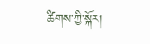ཚིགས་ཀྱི་སྐོར།